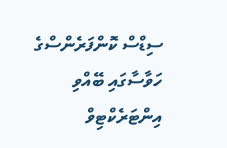ސިޑްސް ކޮންފަރެންސްގެ ހަވާސާގައި ބޭއްވި އިންޓަރެކްޓިވް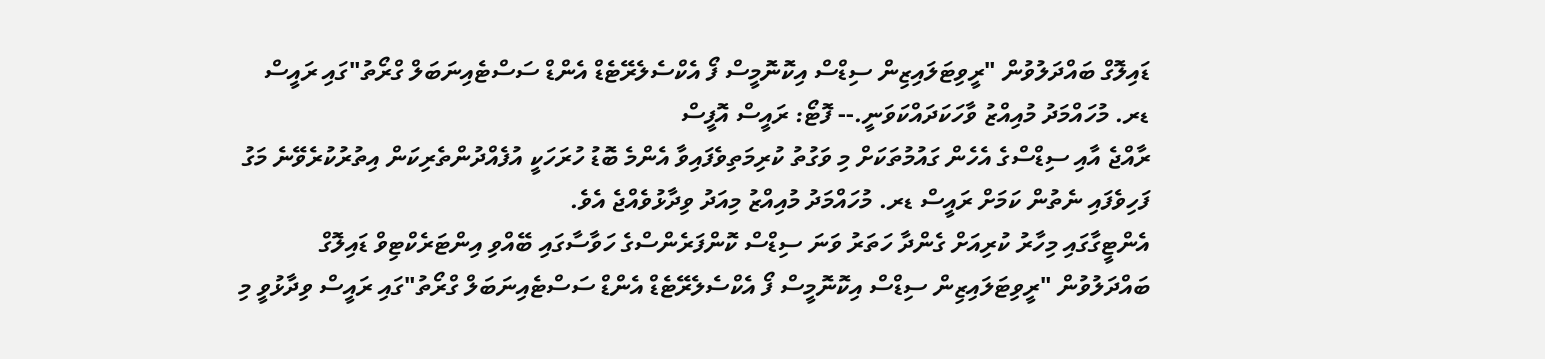ޑައިލޮގް ބައްދަލުވުން "ރީވިޓަލައިޒިން ސިޑްސް އިކޮނޮމީސް ފޯ އެކްސެލެރޭޓެޑް އެންޑް ސަސްޓެއިނަބަލް ގްރޯތު"ގައި ރައީސް ޑރ. މުހައްމަދު މުއިއްޒު ވާހަކަދައްކަވަނީ.-- ފޮޓޯ: ރައީސް އޮފީސް
ރާއްޖެ އާއި ސިޑްސްގެ އެހެން ގައުމުތަކަށް މި ވަގުތު ކުރިމަތިވެފައިވާ އެންމެ ބޮޑު ހުރަހަކީ އުފެއްދުންތެރިކަން އިތުރުކުރެވޭނެ މަގު ފަހިވެފައި ނެތުން ކަމަށް ރައީސް ޑރ. މުހައްމަދު މުއިއްޒު މިއަދު ވިދާޅުވެއްޖެ އެވެ.
އެންޓީގާގައި މިހާރު ކުރިއަށް ގެންދާ ހަތަރު ވަނަ ސިޑްސް ކޮންފަރެންސްގެ ހަވާސާގައި ބޭއްވި އިންޓަރެކްޓިވް ޑައިލޮގް ބައްދަލުވުން "ރީވިޓަލައިޒިން ސިޑްސް އިކޮނޮމީސް ފޯ އެކްސެލެރޭޓެޑް އެންޑް ސަސްޓެއިނަބަލް ގްރޯތު"ގައި ރައީސް ވިދާޅުވީ މި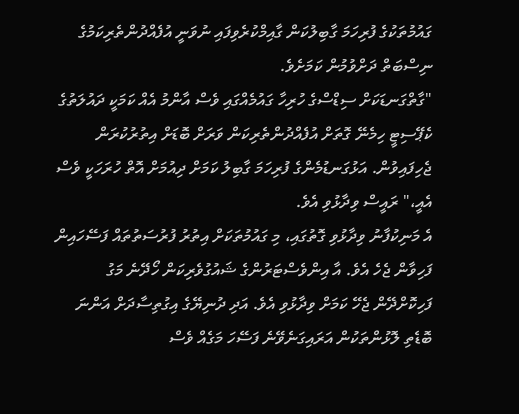ގައުމުތަކުގެ ފުރިހަމަ ގާބިލުކަން ގާއިމްކުރެވިފައި ނުވަނީ އުފެއްދުންތެރިކަމުގެ ނިސްބަތް ދަށްވުމުން ކަމަށެވެ.
"ގާތްގަނޑަކަށް ސިޑްސްގެ ހުރިހާ ގައުމެއްގައި ވެސް އާންމު އެއް ކަމަކީ ދައުލަތުގެ ކެޕޭސިޓީ ހިމެނޭ ގޮތަށް އުފެއްދުންތެރިކަން ވަރަށް ބޮޑަށް އިތުރުކުރަން ޖެހިފައިވުން. އަޅުގަނޑުމެންގެ ފުރިހަމަ ގާބިލު ކަމަށް ދިއުމަށް އޮތް ހުރަހަކީ ވެސް އެއީ،" ރައީސް ވިދާޅުވި އެވެ.
އެ މަނިކުފާނު ވިދާޅުވި ގޮތުގައި، މި ގައުމުތަކަށް އިތުރު ފުރުސަތުތައް ފަސޭހައިން ފަހިވާން ޖެހެ އެވެ. އާ އިންވެސްޓަރުންގެ ޝައުގުވެރިކަން ހޯދޭނެ މަގު ފަހިކޮށްދޭން ޖެހޭ ކަމަށް ވިދާޅުވި އެވެ. އަދި ދުނިޔޭގެ އިގުތިސާދަށް އަންނަ ބޮޑެތި ލޮޅުންތަކުން އަރައިގަނެވޭނެ ފަސޭހަ މަގެއް ވެސް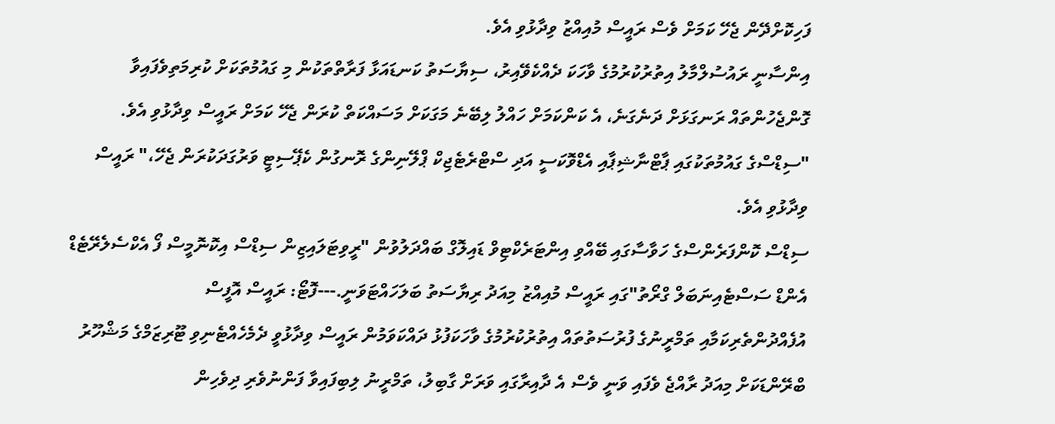ފަހިކޮށްދޭން ޖެހޭ ކަމަށް ވެސް ރައީސް މުއިއްޒު ވިދާޅުވި އެވެ.
އިންސާނީ ރައުސުލްމާލު އިތުރުކުރުމުގެ ވާހަކަ ދެއްކެވޭއިރު، ސިޔާސަތު ކަނޑައަޅާ ފަރާތްތަކުން މި ގައުމުތަކަށް ކުރިމަތިވެފައިވާ ގޮންޖެހުންތައް ރަނގަޅަށް ދަނެގަނެ، އެ ކަންކަމަށް ހައްލު ލިބޭނެ މަގަކަށް މަސައްކަތް ކުރަން ޖެހޭ ކަމަށް ރައީސް ވިދާޅުވި އެވެ.
"ސިޑްސްގެ ގައުމުތަކުގައި ޕާޓްނާޝިޕާއި އެޑްވޮކަސީ އަދި ސްޓްރެޓެޖިކް ޕްލޭނިންގެ ރޮނގުން ކެޕޭސިޓީ ވަރުގަދަކުރަން ޖެހޭ،" ރައީސް ވިދާޅުވި އެވެ.
ސިޑްސް ކޮންފަރެންސްގެ ހަވާސާގައި ބޭއްވި އިންޓަރެކްޓިވް ޑައިލޮގް ބައްދަލުވުން "ރީވިޓަލައިޒިން ސިޑްސް އިކޮނޮމީސް ފޯ އެކްސެލެރޭޓެޑް އެންޑް ސަސްޓެއިނަބަލް ގްރޯތު"ގައި ރައީސް މުއިއްޒު މިއަދު ރިޔާސަތު ބަލަހައްޓަވަނީ.---ފޮޓޯ: ރައީސް އޮފީސް
އުފެއްދުންތެރިކަމާއި ތަމްރީނުގެ ފުރުސަތުތައް އިތުރުކުރުމުގެ ވާހަކަފުޅު ދައްކަވަމުން ރައީސް ވިދާޅުވީ ދެމެހެއްޓެނިވި ޓޫރިޒަމްގެ މަޝްހޫރު ބްރޭންޑަކަށް މިއަދު ރާއްޖެ ވެފައި ވަނީ ވެސް އެ ދާއިރާގައި ވަރަށް ގާބިލު، ތަމްރީނު ލިބިފައިވާ ފަންނުވެރި ދިވެހިން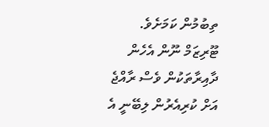ތިބުމުން ކަމަށެވެ.
ޓޫރިޒަމް ނޫން އެހެން ދާއިރާތަކުން ވެސް ރާއްޖެ އަށް ކުރިއެރުން ލިބޭނީ އެ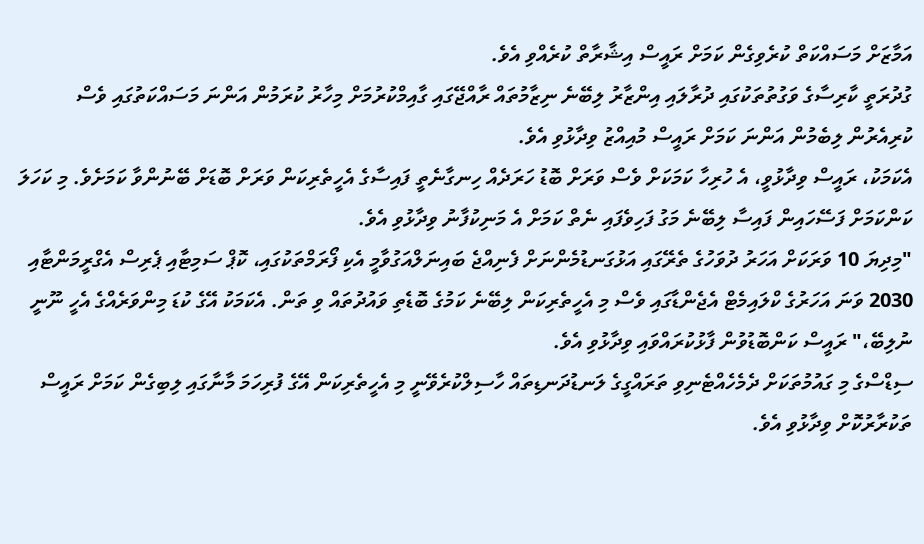އަމާޒަށް މަސައްކަތް ކުރެވިގެން ކަމަށް ރައީސް އިޝާރާތް ކުރެއްވި އެވެ.
ގުދުރަތީ ކާރިސާގެ ވަގުތުތަކުގައި ދުރާލައި އިންޒާރު ލިބޭނެ ނިޒާމުތައް ރާއްޖޭގައި ގާއިމްކުރުމަށް މިހާރު ކުރަމުން އަންނަ މަސައްކަތުގައި ވެސް ކުރިއެރުން ލިބެމުން އަންނަ ކަމަށް ރައީސް މުއިއްޒު ވިދާޅުވި އެވެ.
އެކަމަކު، ރައީސް ވިދާޅުވީ، އެ ހުރިހާ ކަމަކަށް ވެސް ވަރަށް ބޮޑު ހަރަދެއް ހިނގާނެތީ ފައިސާގެ އެހީތެރިކަން ވަރަށް ބޮޑަށް ބޭނުންވާ ކަމަށެވެ. މި ކަހަލަ ކަންކަމަށް ފަސޭހައިން ފައިސާ ލިބޭނެ މަގު ފަހިވެފައި ނެތް ކަމަށް އެ މަނިކުފާނު ވިދާޅުވި އެވެ.
"މިދިޔަ 10 ވަރަކަށް އަހަރު ދުވަހުގެ ތެރޭގައި އަޅުގަނޑުމެންނަށް ފެނިއްޖެ ބައިނަލްއަގުވާމީ އެކި ފޯރަމްތަކުގައި، ކޮޕް ސަމިޓާއި ޕެރިސް އެގްރީމަންޓާއި 2030 ވަނަ އަހަރުގެ ކްލައިމެޓް އެޖެންޑާގައި ވެސް މި އެހީތެރިކަން ލިބޭނެ ކަމުގެ ބޮޑެތި ވައުދުތައް ވި ތަން. އެކަމަކު އޭގެ ކުޑަ މިންވަރެއްގެ އެހީ ނޫނީ ނުލިބޭ،" ރައީސް ކަންބޮޑުވުން ފާޅުކުރައްވައި ވިދާޅުވި އެވެ.
ސިޑްސްގެ މި ގައުމުތަކަށް ދެމެހެއްޓެނިވި ތަރައްގީގެ ލަނޑުދަނޑިތައް ހާސިލްކުރެވޭނީ މި އެހީތެރިކަން އޭގެ ފުރިހަމަ މާނާގައި ލިބިގެން ކަމަށް ރައީސް ތަކުރާރުކޮށް ވިދާޅުވި އެވެ.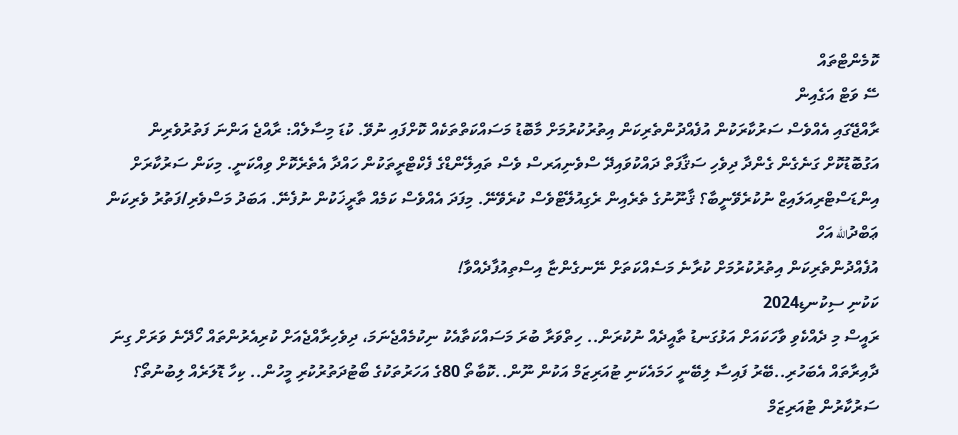ކޮމެންޓްތައް
ސޭ ވަޓް އަގެއިން
ރާއްޖޭގައި އެއްވެސް ސަރުކާރަކުން އުފެއްދުންތެރިކަން އިތުރުކުރުމަށް މާބޮޑު މަސައްކަތްތަކެއް ކޮށްފައި ނުވޭ. ކުޑަ މިސާލެއް: ރާއްޖެ އަންނަ ފަތުރުވެރިން އަގުބޮޑުކޮށް ގަނެގެން ގެންދާ ދިވެހި ސަޤާފަތް ދައްކުވައިދޭ ސްވެނިއަރސް ވެސް ތައިލޭންޑްގެ ފެކްޓްރީތަކުން ހައްދާ އެތެރެކޮށް ވިއްކަނީ. މިކަން ސަރުކާރަށް އިންޑަސްޓްރިއަލައިޒް ނުކުރެވޭނީބާ؟ ޤާނޫނުގެ ތެރެއިން ރެގިއުލޭޓްވެސް ކުރެވޭނޭ. މިފަދަ އެއްވެސް ކަމެއް ތާރީޚަކުން ނުފެނޭ. އަބަދު މަސްވެރި/ފަތުރު ވެރިކަން
ޢަބްދުالله އަހް
އުފެއްދުންތެރިކަން އިތުރުކުރުމަށް ކުރާނެ މަސެއްކަތަށް ނޭނގެންޏާ އިސްތިއުފާދެއްވާ!
ކަކުނި ސިކުނޑި2024
ރައީސް މި ދެއްކެވި ވާހަކައަށް އަޅުގަނޑު ތާއީދެއް ނުކުރަން.. ހިތްވަރާ ބުރަ މަސައްކަތާއެކު ނިކުމެއްޖެނަމަ، ދިވެހިރާއްޖެއަށް ކުރިއެރުންތައް ހޯދޭނެ ވަރަށް ގިނަ ދާއިރާތައް އެބަހުރި..ބޭރު ފައިސާ ލިބޭނީ ހަމައެކަނި ޓުއަރިޒަމް އަކުން ނޫން..ކޮބާތޯ 80ގެ އަހަރުތަކުގެ ބޯޓުދަތުރުކުރި މީހުން.. ކިހާ ޑޮލަރެއް ލިބުނުތޯ؟ ސަރުކާރުން ޓުއަރިޒަމް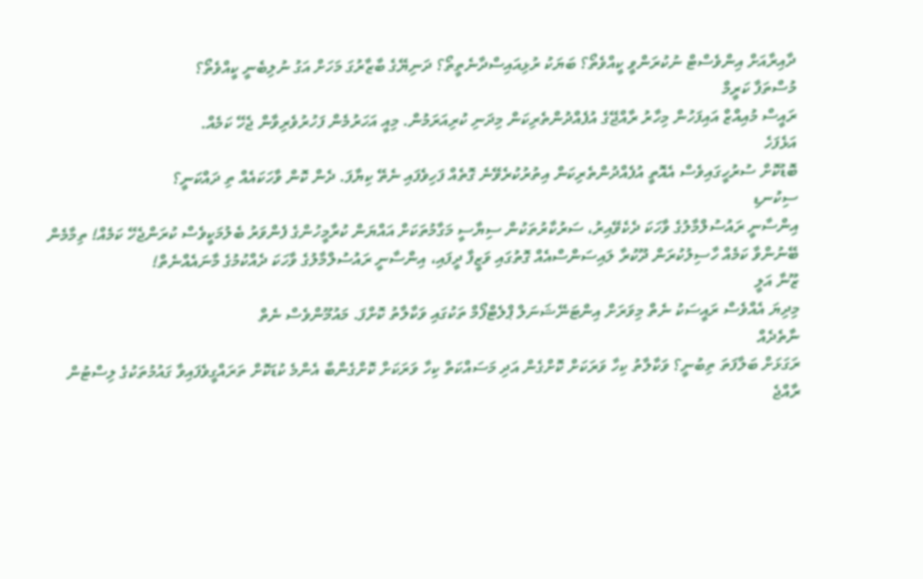ދާއިރާއަށް އިންވެސްޓް ނުކުރަންވީ ކީއްވެތޯ؟ ބަޔަކު ރުޅިއައިސްދާނެތީތޯ؟ ދަނިޔޭގެ ބާޒާރުގަ މަހަށް އަގު ނުލިބެނީ ކީއްވެތޯ؟
މުސްތަފާ ކަރީމް
ރައީސް މުއިއްޒް އައިފަހުން މިހާރު ރާއްޖޭގެ އުފެއްދުންތެރިކަން މިދަނި ކުރިއަރަމުން. މިއީ އަހަރުމެން ފަހުރުވެރިވާން ޖެހޭ ކަމެއް.
އަޅެފަހެ
ބޮޑުކޮށް ސުރުހީގައިވެސް އެއޮތީ އުފެއްދުންތެރިކަން އިތުރުކުރެވޭނެ ގޮތެއް ފަހިވެފައި ނެތޭ ކިޔާފަ. ދެން ކޮން ވާހަކައެއް ތި ދައްކަނީ؟
ސިކުނޑި
އިންސާނީ ރައުސުލްމާލުގެ ވާހަކަ ދެކެވޭއިރު، ސަރުކާރުތަކުން ސިޔާސީ މަގާމުތަކަށް އައްޔަން ކުރާމީހުންގެ ފެންވަރު ބެލުމަކީވެސް ކުރަންޖެހޭ ކަމެއް! ތިމާމެން ބޭނުންވާ ކަމެއް ހާސިލުކުރަން ދޫކުރާ ލައިސަންސްއެއް ގޮތުގައި ވަޒީފާ ދީފައި، އިންސާނީ ރައުސުލްމާލުގެ ވާހަކަ ދެއްކުމުގެ މާނައެއްނެތް!
ޒޫނާ އަލީ
މިދިޔަ އެއްވެސް ރައީސަކު ނެތް މިވަރަށް އިންޓަނޭޝަނަލް ޕްލެޓްފޯމް ތަކުގައި ވަކާލާތު ކޮށްފަ. މައުމޫންވެސް ނެތް
ނާތެދެއް
ރަގަޅަށް ބަލާފަތަ ތިބުނީ؟ ވަކާލާތު ކިހާ ވަރަކަށް ކޮށްގެން އަދި މަސައްކަތް ކިހާ ވަރަކަށް ކޮށްގެންބާ އެންމެ ކުޑަކޮށް ތަރައްގީވެފައިވާ ގައުމުތަކުގެ ލިސްޓުން ރާއްޖެ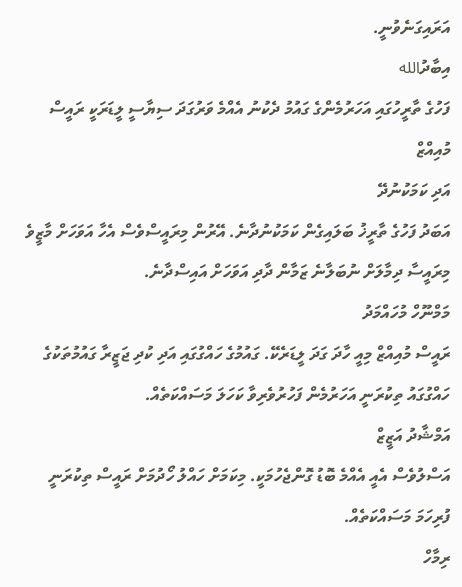އަރައިގަނެވުނީ.
އިބާދުالله
ފަހުގެ ތާރީހުގައި އަހަރުމެންގެ ގައުމު ދެކުނު އެއްމެ ވަރުގަދަ ސިޔާސީ ލީޑަރަކީ ރައީސް މުއިއްޒް
އަދި ކަމަކުނުދޭ
އަބަދު ފަހުގެ ތާރީޚު ބަލައިގެން ކަމަކުނުދާނެ. އޭރުން މިރައީސްވެސް އެހާ އަވަހަށް މާޒީވެ މިރައީސާ ދިމާލަށް ނުބަލާނެ ޒަމާން ދާދި އަވަހަށް އައިސްދާނެ.
މަމްނޫހް މުހައްމަދު
ރައީސް މުއިއްޒް މިއީ ހާދަ ގަދަ ލީޑަރެކޭ. ގައުމުގެ ހައްގުގައި އަދި ކުދި ޖަޒީރާ ގައުމުތަކުގެ ހައްގުގައު ތިކުރަނީ އަހަރުމެން ފަހުރުވެރިވާ ކަހަލަ މަސައްކަތެއް.
އަމްޝާދު އަޒީޒް
އަސްލުވެސް އެއީ އެއްމެ ބޮޑު ގޮންޖެހުމަކީ. މިކަމަށް ހައްލު ހޯދުމަށް ރައީސް ތިކުރަނީ ފުރިހަމަ މަސައްކަތެއް.
ރިމާހް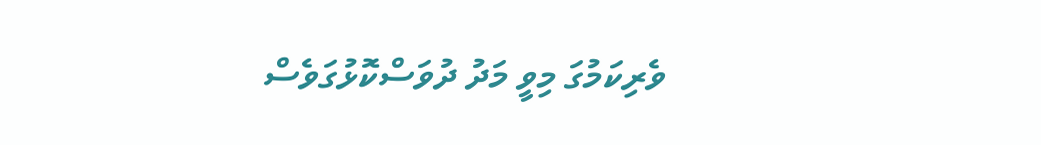ވެރިކަމުގަ މިވީ މަދު ދުވަސްކޮޅުގަވެސް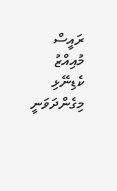ރައީސް މުއިއްޒު ކެޑިނޭޅި މިގެންދަވަނީ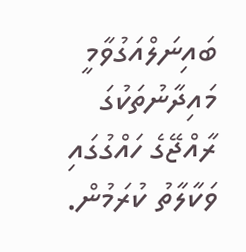ބައިނަލްއަގުވާމީ މައިދާނުތަކުގަ ރާއްޖޭގެ ހައްގުގައި ވަކާލާތު ކުރަމުން.